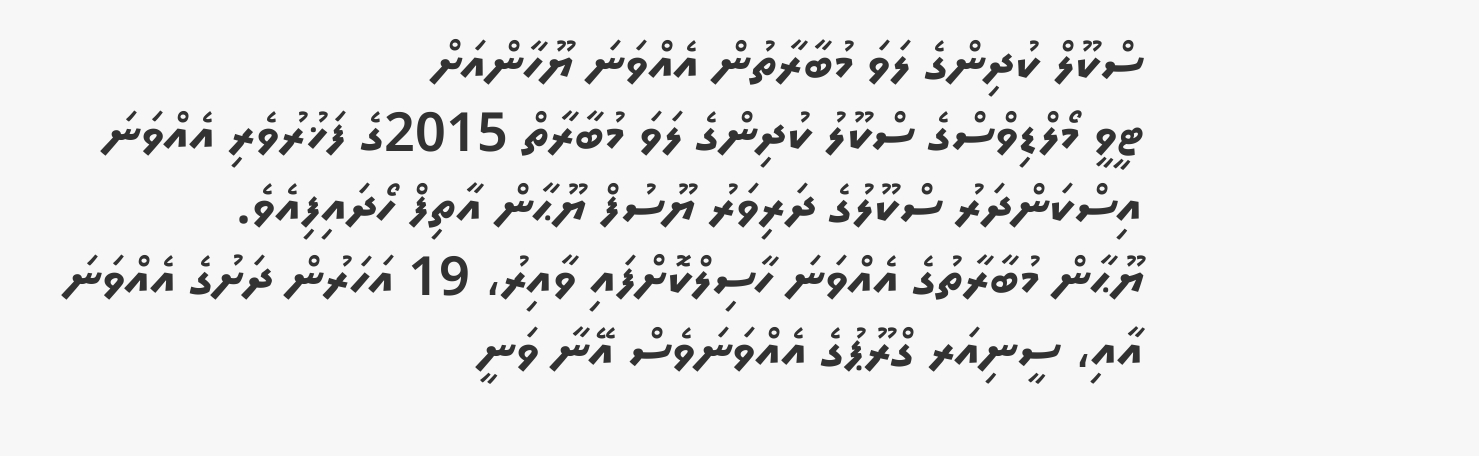ސްކޫލް ކުދިންގެ ލަވަ މުބާރާތުން އެއްވަނަ ޔޫހާންއަށް
ޓީވީ މޯލްޑިވްސްގެ ސްކޫލު ކުދިންގެ ލަވަ މުބާރާތް 2015ގެ ފަޚުރުވެރި އެއްވަނަ އިސްކަންދަރު ސްކޫލުގެ ދަރިވަރު ޔޫސުފް ޔޫޙާން އާތިފް ހޯދައިފިއެވެ.
ޔޫޙާން މުބާރާތުގެ އެއްވަނަ ހާސިލްކޮށްފައި ވާއިރު، 19 އަހަރުން ދަށުގެ އެއްވަނަ އާއި، ސީނިއަރ ގްރޫޕުގެ އެއްވަނަވެސް އޭނާ ވަނީ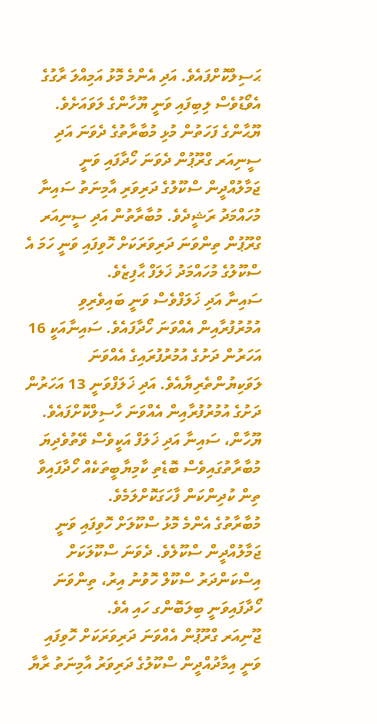ޙަސިލްކޮށްފައެވެ. އަދި އެންމެ މޮޅު އަމިއްލަ ރާގުގެ އެވޯޑުވެސް ލިބިފައި ވަނީ ޔޫހާންގެ ލަވައަށެވެ.
ޔޫޙާންގެ ފަހަތުން މުޅި މުބާރާތުގެ ދެވަނަ އަދި ސީނިއަރ ގްރޫޕުން ދެވަނަ ހޯދާފައި ވަނީ ޖަމާލުއްދީން ސްކޫލުގެ ދަރިވަރި އާމިނަތު ސައިނާ މުހައްމަދު ރަޝީދެވެ. މުބާރާތުން އަދި ސީނިއަރ ގްރޫޕުން ތިންވަނަ ދަރިވަރަކަށް ހޮވިފައި ވަނީ ހަމަ އެ ސްކޫލުގެ މުހައްމަދު ޚަލަފް ޙާފިޒެވެ.
ސައިނާ އަދި ޚަލަފްވެސް ވަނީ ބައިވެރިވި އުމުރުފުރާއިން އެއްވަނަ ހޯދާފައެވެ. ސައިނާއަކީ 16 އަހަރުން ދަށުގެ އުމުރުފުރައިގެ އެއްވަނަ ލަވަކިޔުންތެރިޔާއެވެ. އަދި ޚަލަފްވަނީ 13 އަހަރުން ދަށުގެ އުމުރުފުރާއިން އެއްވަނަ ހާސިލްކޮށްފައެވެ.
ޔޫހާން، ސައިނާ އަދި ޚަލަފް އަކީވެސް ވޭތުވެދިޔަ މުބާރާތުގައިވެސް ބޮޑެތި ކާމިޔާބީތަކެއް ހޯދާފައިވާ ތިން ކުދިންކަން ފާހަގަކޮށްލަމެވެ.
މުބާރާތުގެ އެންމެ މޮޅު ސްކޫލަށް ހޮވިފައި ވަނީ ޖަމާލުއްދީން ސްކޫލެވެ. ދެވަނަ ސްކޫލަކަށް އިސްކަންދަރު ސްކޫލް ހޮވުނު އިރު، ތިންވަނަ ހޯދާފައިވަނީ ބިލަބޮންގ ހައި އެވެ.
ޖޫނިއަރ ގްރޫޕުން އެއްވަނަ ދަރިވަރަކަށް ހޮވިފައި ވަނީ އިމާދުއްދީން ސްކޫލުގެ ދަރިވަރު އާމިނަތު ރާޔާ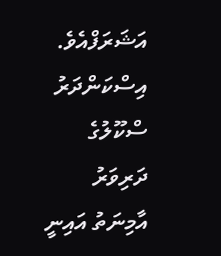އަޝަރަފްއެވެ. އިސްކަންދަރު ސްކޫލުގެ ދަރިވަރު އާމިނަތު އައިނީ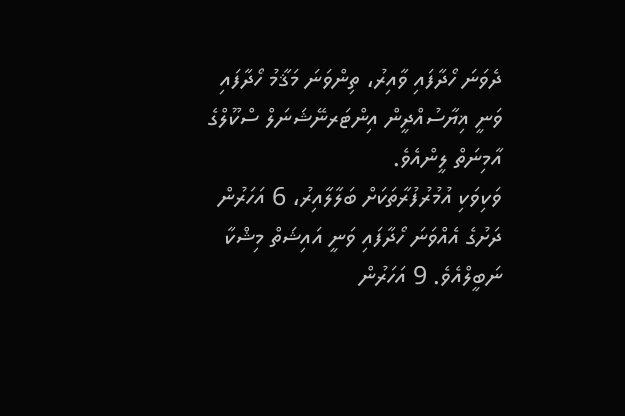ދެވަނަ ހޯދާފައި ވާއިރު، ތިންވަނަ މަޤާމު ހޯދާފައި ވަނީ ޣިޔާސުއްދީން އިންޓަރނޭޝަނަލް ސްކޫލްގެ އާމިނަތް ލީންއެވެ.
ވަކިވަކި އުމުރުފުރާތަކަށް ބަލާލާއިރު، 6 އަހަރުން ދަށުގެ އެއްވަނަ ހޯދާފައި ވަނީ އައިޝަތް މިޝްކާ ނަބީލްއެވެ. 9 އަހަރުން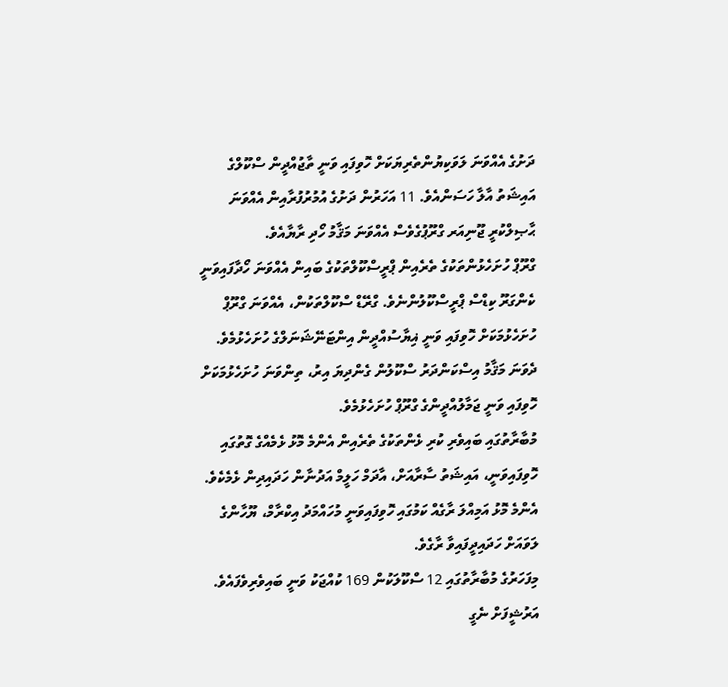ދަށުގެ އެއްވަނަ ލަވަކިޔުންތެރިޔަކަށް ހޮވިފައި ވަނީ ތާޖުއްދީން ސްކޫލްގެ އައިޝަތު އާލާ ހަސަންއެވެ. 11 އަހަރުން ދަށުގެ އުމުރުފުރާއިން އެއްވަނަ ޙާޞިލްކުރީ ޖޫނިއަރ ގްރޫޕުގެވެސް އެއްވަނަ މަޤާމު ހޯދި ރާޔާއެވެ.
ގްރޫޕް ހުށަހެޅުންތަކުގެ ތެރެއިން ޕްރީސްކޫލްތަކުގެ ބައިން އެއްވަނަ ހޯދާފައިވަނީ ކެންގަރޫ ކިޑްސް ޕްރީސްކޫލުންނެވެ. ގްރޭޑް ސްކޫލްތަކުން، އެއްވަނަ ގްރޫޕް ހުށަހެޅުމަކަށް ހޮވިފައި ވަނީ ޣިޔާސުއްދީން އިންޓަނޭޝަނަލްގެ ހުށަހެޅުމެވެ. ދެވަނަ މަޤާމު އިސްކަންދަރު ސްކޫލުން ގެންދިޔަ އިރު، ތިންވަނަ ހުށަހެޅުމަކަށް ހޮވިފައި ވަނީ ޖަމާލުއްދީންގެ ގްރޫޕް ހުށަހެޅުމެވެ.
މުބާރާތުގައި ބައިވެރި ކުރި ޅެންތަކުގެ ތެރެއިން އެންމެ މޮޅު ޅެމެއްގެ ގޮތުގައި ހޮވިފައިވަނީ، އައިޝަތު ސާރާއަށް، އާދަމް ހަލީމް އަދުނާން ހަދައިދިން ޅެމެކެވެ. އެންމެ މޮޅު އަމިއްލަ ރާގެއް ކަމުގައި ހޮވިފައިވަނީ މުހައްމަދު އިކްރާމް، ޔޫހާންގެ ލަވައަށް ހަދައިދީފައިވާ ރާގެވެ.
މިފަހަރުގެ މުބާރާތުގައި 12 ސްކޫލަކުން 169 ކުއްޖަކު ވަނީ ބައިވެރިވެފައެވެ.
އަރުޝީފަށް ނެގީ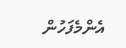އެންމެފަހުން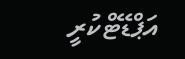އަޕްޑޭޓްކުރީ